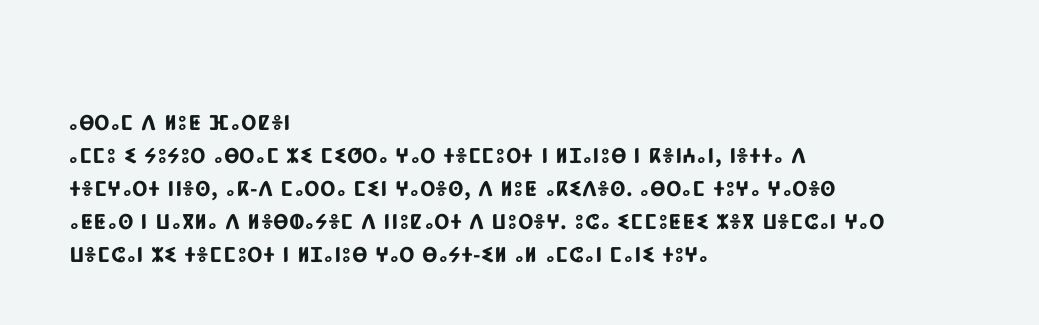ⴰⴱⵔⴰⵎ ⴷ ⵍⵓⵟ ⴼⴰⵔⵇⴻⵏ
ⴰⵎⵎⵓ ⵉ ⵢⵓⵢⵓⵔ ⴰⴱⵔⴰⵎ ⵣⵉ ⵎⵉⵚⵔⴰ ⵖⴰⵔ ⵜⴻⵎⵎⵓⵔⵜ ⵏ ⵍⵊⴰⵏⵓⴱ ⵏ ⴽⴻⵏⵄⴰⵏ, ⵏⴻⵜⵜⴰ ⴷ ⵜⴻⵎⵖⴰⵔⵜ ⵏⵏⴻⵙ, ⴰⴽ-ⴷ ⵎⴰⵔⵔⴰ ⵎⵉⵏ ⵖⴰⵔⴻⵙ, ⴷ ⵍⵓⵟ ⴰⴽⵉⴷⴻⵙ. ⴰⴱⵔⴰⵎ ⵜⵓⵖⴰ ⵖⴰⵔⴻⵙ ⴰⵟⵟⴰⵙ ⵏ ⵡⴰⴳⵍⴰ ⴷ ⵍⴻⴱⵀⴰⵢⴻⵎ ⴷ ⵏⵏⵓⵇⴰⵔⵜ ⴷ ⵡⵓⵔⴻⵖ. ⵓⵛⴰ ⵉⵎⵎⵓⵟⵟⵉ ⵣⴻⴳ ⵡⴻⵎⵛⴰⵏ ⵖⴰⵔ ⵡⴻⵎⵛⴰⵏ ⵣⵉ ⵜⴻⵎⵎⵓⵔⵜ ⵏ ⵍⵊⴰⵏⵓⴱ ⵖⴰⵔ ⴱⴰⵢⵜ-ⵉⵍ ⴰⵍ ⴰⵎⵛⴰⵏ ⵎⴰⵏⵉ ⵜⵓⵖⴰ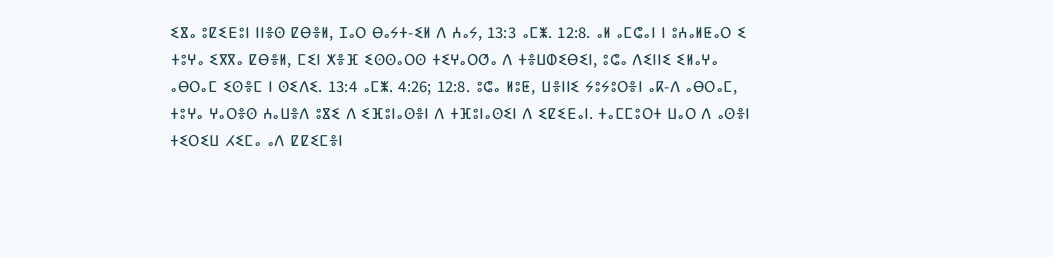ⵉⴵⴰ ⵓⵇⵉⴹⵓⵏ ⵏⵏⴻⵙ ⵇⴱⴻⵍ, ⵊⴰⵔ ⴱⴰⵢⵜ-ⵉⵍ ⴷ ⵄⴰⵢ, 13:3 ⴰⵎⵥ. 12:8. ⴰⵍ ⴰⵎⵛⴰⵏ ⵏ ⵓⵄⴰⵍⵟⴰⵔ ⵉ ⵜⵓⵖⴰ ⵉⴳⴳⴰ ⵇⴱⴻⵍ, ⵎⵉⵏ ⵅⴻⴼ ⵉⵙⵙⴰⵔⵙ ⵜⵉⵖⴰⵔⵚⴰ ⴷ ⵜⴻⵡⵀⵉⴱⵉⵏ, ⵓⵛⴰ ⴷⵉⵏⵏⵉ ⵉⵍⴰⵖⴰ ⴰⴱⵔⴰⵎ ⵉⵙⴻⵎ ⵏ ⵙⵉⴷⵉ. 13:4 ⴰⵎⵥ. 4:26; 12:8. ⵓⵛⴰ ⵍⵓⵟ, ⵡⴻⵏⵏⵉ ⵢⵓⵢⵓⵔⴻⵏ ⴰⴽ-ⴷ ⴰⴱⵔⴰⵎ, ⵜⵓⵖⴰ ⵖⴰⵔⴻⵙ ⵄⴰⵡⴻⴷ ⵓⴵⵉ ⴷ ⵉⴼⵓⵏⴰⵙⴻⵏ ⴷ ⵜⴼⵓⵏⴰⵙⵉⵏ ⴷ ⵉⵇⵉⴹⴰⵏ. ⵜⴰⵎⵎⵓⵔⵜ ⵡⴰⵔ ⴷ ⴰⵙⴻⵏ ⵜⵉⵔⵉⵡ ⵃⵉⵎⴰ ⴰⴷ ⵇⵇⵉⵎⴻⵏ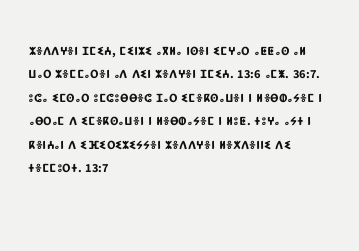ⵣⴻⴷⴷⵖⴻⵏ ⵊⵎⵉⵄ, ⵎⵉⵏⵣⵉ ⴰⴳⵍⴰ ⵏⵙⴻⵏ ⵉⵎⵖⴰⵔ ⴰⵟⵟⴰⵙ ⴰⵍ ⵡⴰⵔ ⵣⴻⵎⵎⴰⵔⴻⵏ ⴰⴷ ⴷⵉⵏ ⵣⴻⴷⵖⴻⵏ ⵊⵎⵉⵄ. 13:6 ⴰⵎⵥ. 36:7. ⵓⵛⴰ ⵉⵎⵙⴰⵔ ⵓⵎⵛⵓⴱⴱⴻⵛ ⵊⴰⵔ ⵉⵎⴻⴽⵙⴰⵡⴻⵏ ⵏ ⵍⴻⴱⵀⴰⵢⴻⵎ ⵏ ⴰⴱⵔⴰⵎ ⴷ ⵉⵎⴻⴽⵙⴰⵡⴻⵏ ⵏ ⵍⴻⴱⵀⴰⵢⴻⵎ ⵏ ⵍⵓⵟ. ⵜⵓⵖⴰ ⴰⵢⵜ ⵏ ⴽⴻⵏⵄⴰⵏ ⴷ ⵉⴼⵉⵔⵉⵣⵉⵢⵢⴻⵏ ⵣⴻⴷⴷⵖⴻⵏ ⵍⴻⵅⴷⴻⵏⵏⵉ ⴷⵉ ⵜⴻⵎⵎⵓⵔⵜ. 13:7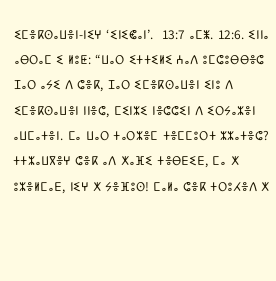ⵉⵎⴻⴽⵙⴰⵡⴻⵏ-ⵏⵉⵖ ‘ⵉⵏⵉⵞⴰⵏ’.  13:7 ⴰⵎⵥ. 12:6. ⵉⵏⵏⴰ ⴰⴱⵔⴰⵎ ⵉ ⵍⵓⵟ: “ⵡⴰⵔ ⵉⵜⵜⵉⵍⵉ ⵄⴰⴷ ⵓⵎⵛⵓⴱⴱⴻⵛ ⵊⴰⵔ ⴰⵢⵉ ⴷ ⵛⴻⴽ, ⵊⴰⵔ ⵉⵎⴻⴽⵙⴰⵡⴻⵏ ⵉⵏⵓ ⴷ ⵉⵎⴻⴽⵙⴰⵡⴻⵏ ⵏⵏⴻⵛ, ⵎⵉⵏⵣⵉ ⵏⴻⵛⵛⵉⵏ ⴷ ⵉⵔⵢⴰⵣⴻⵏ ⴰⵡⵎⴰⵜⴻⵏ. ⵎⴰ ⵡⴰⵔ ⵜⴰⵔⵣⴻⵎ ⵜⴻⵎⵎⵓⵔⵜ ⵣⵣⴰⵜⴻⵛ? ⵜⵜⵣⴰⵡⴳⴻⵖ ⵛⴻⴽ ⴰⴷ ⵅⴰⴼⵉ ⵜⴻⴱⴹⵉⴹ, ⵎⴰ ⵅ ⵓⵣⴻⵍⵎⴰⴹ, ⵏⵉⵖ ⵅ ⵢⴻⴼⵓⵙ! ⵎⴰⵍⴰ ⵛⴻⴽ ⵜⵔⵓⵃⴻⴷ ⵅ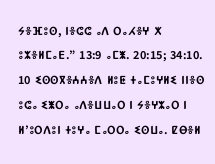ⵢⴻⴼⵓⵙ, ⵏⴻⵛⵛ ⴰⴷ ⵔⴰⵃⴻⵖ ⵅ ⵓⵣⴻⵍⵎⴰⴹ.” 13:9 ⴰⵎⵥ. 20:15; 34:10.
10 ⵉⵙⵙⴳⴻⵄⵄⴻⴷ ⵍⵓⵟ ⵜⴰⵎⵓⵖⵍⵉ ⵏⵏⴻⵙ ⵓⵛⴰ ⵉⵥⵔⴰ ⴰⴷⴻⵡⵡⴰⵔ ⵏ ⵢⴻⵖⵣⴰⵔ ⵏ ⵍ’ⵓⵔⴷⵓⵏ ⵜⵓⵖⴰ ⵎⴰⵔⵔⴰ ⵉⵙⵡⴰ. ⵇⴱⴻⵍ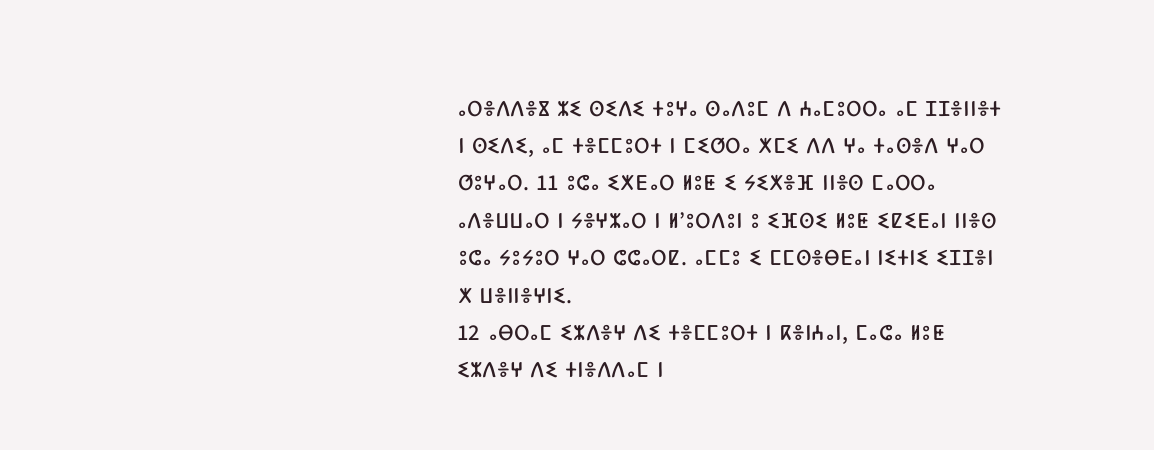ⴰⵔⴻⴷⴷⴻⴵ ⵣⵉ ⵙⵉⴷⵉ ⵜⵓⵖⴰ ⵙⴰⴷⵓⵎ ⴷ ⵄⴰⵎⵓⵔⵔⴰ ⴰⵎ ⵊⵊⴻⵏⵏⴻⵜ ⵏ ⵙⵉⴷⵉ, ⴰⵎ ⵜⴻⵎⵎⵓⵔⵜ ⵏ ⵎⵉⵚⵔⴰ ⵅⵎⵉ ⴷⴷ ⵖⴰ ⵜⴰⵙⴻⴷ ⵖⴰⵔ ⵚⵓⵖⴰⵔ. 11 ⵓⵛⴰ ⵉⵅⴹⴰⵔ ⵍⵓⵟ ⵉ ⵢⵉⵅⴻⴼ ⵏⵏⴻⵙ ⵎⴰⵔⵔⴰ ⴰⴷⴻⵡⵡⴰⵔ ⵏ ⵢⴻⵖⵣⴰⵔ ⵏ ⵍ’ⵓⵔⴷⵓⵏ ⵓ ⵉⴼⵙⵉ ⵍⵓⵟ ⵉⵇⵉⴹⴰⵏ ⵏⵏⴻⵙ ⵓⵛⴰ ⵢⵓⵢⵓⵔ ⵖⴰⵔ ⵛⵛⴰⵔⵇ. ⴰⵎⵎⵓ ⵉ ⵎⵎⵙⴻⴱⴹⴰⵏ ⵏⵉⵜⵏⵉ ⵉⵊⵊⴻⵏ ⵅ ⵡⴻⵏⵏⴻⵖⵏⵉ.
12 ⴰⴱⵔⴰⵎ ⵉⵣⴷⴻⵖ ⴷⵉ ⵜⴻⵎⵎⵓⵔⵜ ⵏ ⴽⴻⵏⵄⴰⵏ, ⵎⴰⵛⴰ ⵍⵓⵟ ⵉⵣⴷⴻⵖ ⴷⵉ ⵜⵏⴻⴷⴷⴰⵎ ⵏ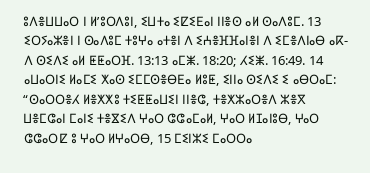ⵓⴷⴻⵡⵡⴰⵔ ⵏ ⵍ’ⵓⵔⴷⵓⵏ, ⵉⵡⵜⴰ ⵉⵇⵉⴹⴰⵏ ⵏⵏⴻⵙ ⴰⵍ ⵙⴰⴷⵓⵎ. 13 ⵉⵔⵢⴰⵣⴻⵏ ⵏ ⵙⴰⴷⵓⵎ ⵜⵓⵖⴰ ⴰⵜⴻⵏ ⴷ ⵉⵄⴻⴼⴼⴰⵏⴻⵏ ⴷ ⵉⵎⴻⴷⵏⴰⴱ ⴰⴽ-ⴷ ⵙⵉⴷⵉ ⴰⵍ ⵟⵟⴰⵔⴼ. 13:13 ⴰⵎⵥ. 18:20; ⵃⵉⵥ. 16:49. 14 ⴰⵡⴰⵔⵏⵉ ⵍⴰⵎⵉ ⵅⴰⵙ ⵉⵎⵎⵙⴻⴱⴹⴰ ⵍⵓⵟ, ⵉⵏⵏⴰ ⵙⵉⴷⵉ ⵉ ⴰⴱⵔⴰⵎ: “ⵙⴰⵔⵔⴻⵃ ⵍⴻⵅⵅⵓ ⵜⵉⵟⵟⴰⵡⵉⵏ ⵏⵏⴻⵛ, ⵜⴻⵅⵣⴰⵔⴻⴷ ⵣⴻⴳ ⵡⴻⵎⵛⴰⵏ ⵎⴰⵏⵉ ⵜⴻⴵⵉⴷ ⵖⴰⵔ ⵛⵛⴰⵎⴰⵍ, ⵖⴰⵔ ⵍⵊⴰⵏⵓⴱ, ⵖⴰⵔ ⵛⵛⴰⵔⵇ ⵓ ⵖⴰⵔ ⵍⵖⴰⵔⴱ, 15 ⵎⵉⵏⵣⵉ ⵎⴰⵔⵔⴰ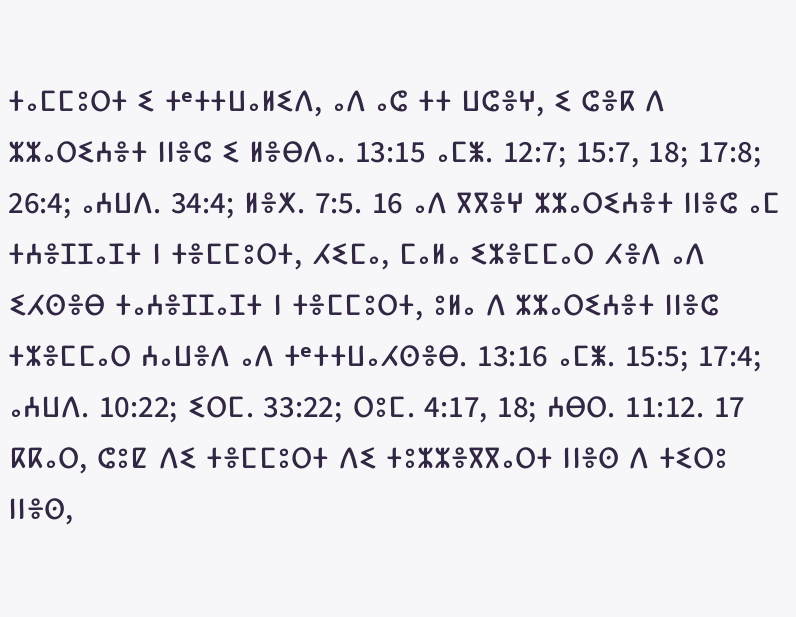ⵜⴰⵎⵎⵓⵔⵜ ⵉ ⵜᵉⵜⵜⵡⴰⵍⵉⴷ, ⴰⴷ ⴰⵛ ⵜⵜ ⵡⵛⴻⵖ, ⵉ ⵛⴻⴽ ⴷ ⵣⵣⴰⵔⵉⵄⴻⵜ ⵏⵏⴻⵛ ⵉ ⵍⴻⴱⴷⴰ. 13:15 ⴰⵎⵥ. 12:7; 15:7, 18; 17:8; 26:4; ⴰⵄⵡⴷ. 34:4; ⵍⴻⵅ. 7:5. 16 ⴰⴷ ⴳⴳⴻⵖ ⵣⵣⴰⵔⵉⵄⴻⵜ ⵏⵏⴻⵛ ⴰⵎ ⵜⵄⴻⵊⵊⴰⵊⵜ ⵏ ⵜⴻⵎⵎⵓⵔⵜ, ⵃⵉⵎⴰ, ⵎⴰⵍⴰ ⵉⵣⴻⵎⵎⴰⵔ ⵃⴻⴷ ⴰⴷ ⵉⵃⵙⴻⴱ ⵜⴰⵄⴻⵊⵊⴰⵊⵜ ⵏ ⵜⴻⵎⵎⵓⵔⵜ, ⵓⵍⴰ ⴷ ⵣⵣⴰⵔⵉⵄⴻⵜ ⵏⵏⴻⵛ ⵜⵣⴻⵎⵎⴰⵔ ⵄⴰⵡⴻⴷ ⴰⴷ ⵜᵉⵜⵜⵡⴰⵃⵙⴻⴱ. 13:16 ⴰⵎⵥ. 15:5; 17:4; ⴰⵄⵡⴷ. 10:22; ⵉⵔⵎ. 33:22; ⵔⵓⵎ. 4:17, 18; ⵄⴱⵔ. 11:12. 17 ⴽⴽⴰⵔ, ⵛⵓⵇ ⴷⵉ ⵜⴻⵎⵎⵓⵔⵜ ⴷⵉ ⵜⵓⵣⵣⴻⴳⴳⴰⵔⵜ ⵏⵏⴻⵙ ⴷ ⵜⵉⵔⵓ ⵏⵏⴻⵙ,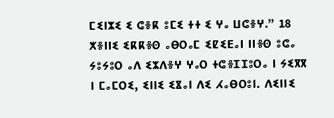ⵎⵉⵏⵣⵉ ⵉ ⵛⴻⴽ ⵓⵎⵉ ⵜⵜ ⵉ ⵖⴰ ⵡⵛⴻⵖ.” 18 ⵅⴻⵏⵏⵉ ⵉⴽⴽⴻⵙ ⴰⴱⵔⴰⵎ ⵉⵇⵉⴹⴰⵏ ⵏⵏⴻⵙ ⵓⵛⴰ ⵢⵓⵢⵓⵔ ⴰⴷ ⵉⵣⴷⴻⵖ ⵖⴰⵔ ⵜⵛⴻⵊⵊⵓⵔⴰ ⵏ ⵢⵉⴳⴳ ⵏ ⵎⴰⵎⵔⵉ, ⵉⵏⵏⵉ ⵉⴵⴰⵏ ⴷⵉ ⵃⴰⴱⵔⵓⵏ. ⴷⵉⵏⵏⵉ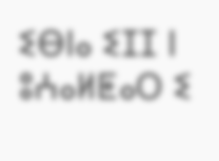ⵉⴱⵏⴰ ⵉⵊⵊ ⵏ ⵓⵄⴰⵍⵟⴰⵔ ⵉ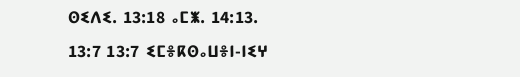ⵙⵉⴷⵉ. 13:18 ⴰⵎⵥ. 14:13.
13:7 13:7 ⵉⵎⴻⴽⵙⴰⵡⴻⵏ-ⵏⵉⵖ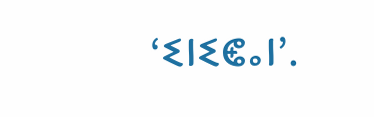‘ⵉⵏⵉⵞⴰⵏ’.